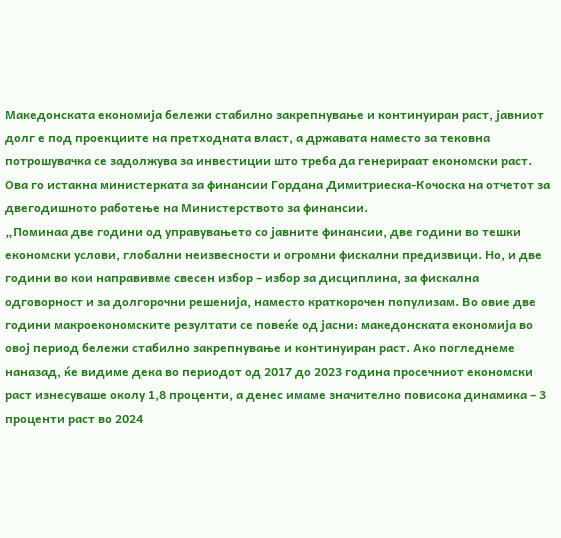Македонската економија бележи стабилно закрепнување и континуиран раст, јавниот долг е под проекциите на претходната власт, а државата наместо за тековна потрошувачка се задолжува за инвестиции што треба да генерираат економски раст. Ова го истакна министерката за финансии Гордана Димитриеска-Кочоска на отчетот за двегодишното работење на Министерството за финансии.
„Поминаа две години од управувањето со јавните финансии, две години во тешки економски услови, глобални неизвесности и огромни фискални предизвици. Но, и две години во кои направивме свесен избор – избор за дисциплина, за фискална одговорност и за долгорочни решенија, наместо краткорочен популизам. Во овие две години макроекономските резултати се повеќе од јасни: македонската економија во овој период бележи стабилно закрепнување и континуиран раст. Ако погледнеме наназад, ќе видиме дека во периодот од 2017 до 2023 година просечниот економски раст изнесуваше околу 1,8 проценти, а денес имаме значително повисока динамика – 3 проценти раст во 2024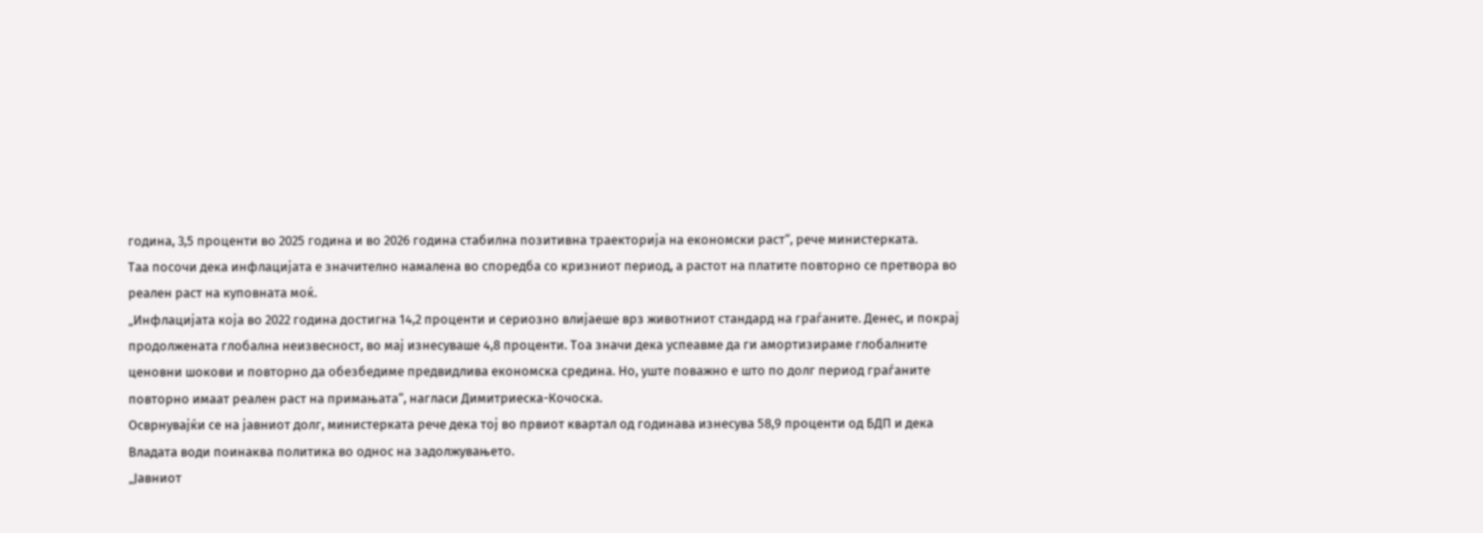година, 3,5 проценти во 2025 година и во 2026 година стабилна позитивна траекторија на економски раст“, рече министерката.
Таа посочи дека инфлацијата е значително намалена во споредба со кризниот период, а растот на платите повторно се претвора во реален раст на куповната моќ.
„Инфлацијата која во 2022 година достигна 14,2 проценти и сериозно влијаеше врз животниот стандард на граѓаните. Денес, и покрај продолжената глобална неизвесност, во мај изнесуваше 4,8 проценти. Тоа значи дека успеавме да ги амортизираме глобалните ценовни шокови и повторно да обезбедиме предвидлива економска средина. Но, уште поважно е што по долг период граѓаните повторно имаат реален раст на примањата“, нагласи Димитриеска-Кочоска.
Осврнувајќи се на јавниот долг, министерката рече дека тој во првиот квартал од годинава изнесува 58,9 проценти од БДП и дека Владата води поинаква политика во однос на задолжувањето.
„Јавниот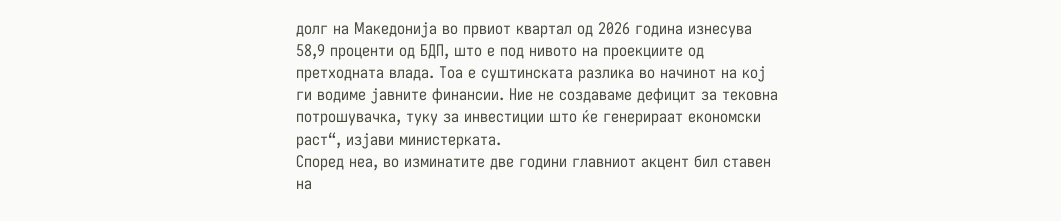долг на Македонија во првиот квартал од 2026 година изнесува 58,9 проценти од БДП, што е под нивото на проекциите од претходната влада. Тоа е суштинската разлика во начинот на кој ги водиме јавните финансии. Ние не создаваме дефицит за тековна потрошувачка, туку за инвестиции што ќе генерираат економски раст“, изјави министерката.
Според неа, во изминатите две години главниот акцент бил ставен на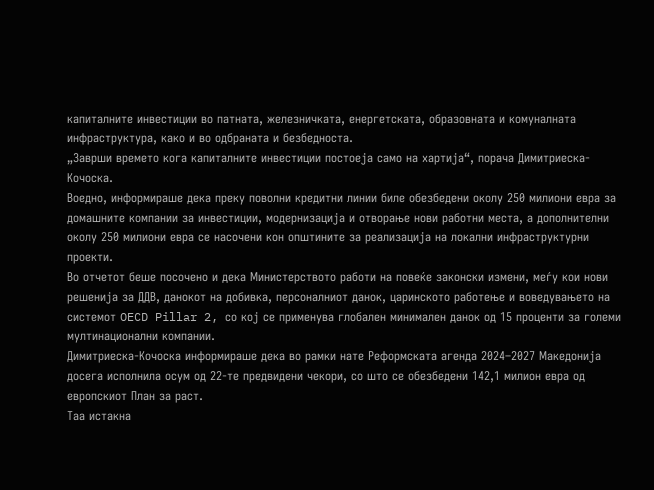капиталните инвестиции во патната, железничката, енергетската, образовната и комуналната инфраструктура, како и во одбраната и безбедноста.
„Заврши времето кога капиталните инвестиции постоеја само на хартија“, порача Димитриеска-Кочоска.
Воедно, информираше дека преку поволни кредитни линии биле обезбедени околу 250 милиони евра за домашните компании за инвестиции, модернизација и отворање нови работни места, а дополнителни околу 250 милиони евра се насочени кон општините за реализација на локални инфраструктурни проекти.
Во отчетот беше посочено и дека Министерството работи на повеќе законски измени, меѓу кои нови решенија за ДДВ, данокот на добивка, персоналниот данок, царинското работење и воведувањето на системот OECD Pillar 2, со кој се применува глобален минимален данок од 15 проценти за големи мултинационални компании.
Димитриеска-Кочоска информираше дека во рамки нате Реформската агенда 2024–2027 Македонија досега исполнила осум од 22-те предвидени чекори, со што се обезбедени 142,1 милион евра од европскиот План за раст.
Таа истакна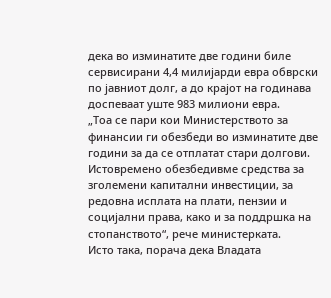дека во изминатите две години биле сервисирани 4,4 милијарди евра обврски по јавниот долг, а до крајот на годинава доспеваат уште 983 милиони евра.
„Тоа се пари кои Министерството за финансии ги обезбеди во изминатите две години за да се отплатат стари долгови. Истовремено обезбедивме средства за зголемени капитални инвестиции, за редовна исплата на плати, пензии и социјални права, како и за поддршка на стопанството“, рече министерката.
Исто така, порача дека Владата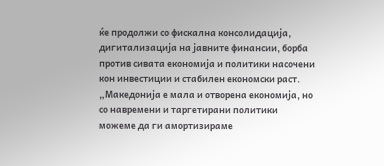ќе продолжи со фискална консолидација, дигитализација на јавните финансии, борба против сивата економија и политики насочени кон инвестиции и стабилен економски раст.
„Македонија е мала и отворена економија, но со навремени и таргетирани политики можеме да ги амортизираме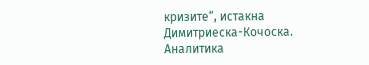кризите“, истакна Димитриеска-Кочоска.
Аналитика